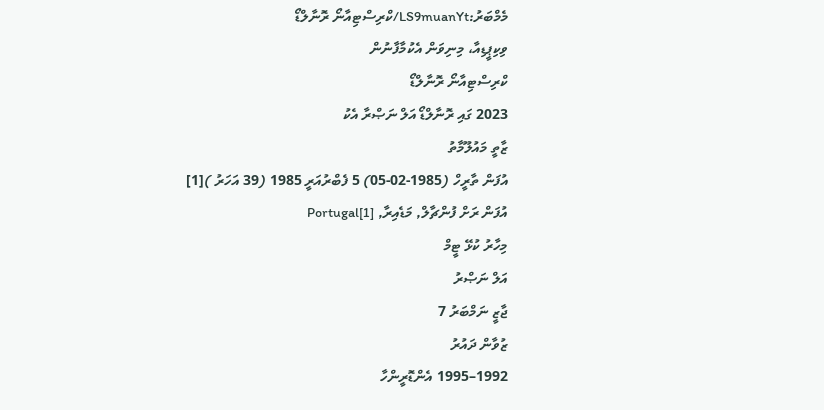މެމްބަރު:LS9muanYt/ކްރިސްޓިއާނޯ ރޮނާލްޑޯ
ވިކިޕީޑިއާ، މިނިވަން އެކުމާފާނުން
ކްރިސްޓިއާނޯ ރޮނާލްޑޯ
2023 ގައި ރޮނާލްޑޯ އަލް ނަޞްރާ އެކު
ޒާތީ މައުލޫމާތު
އުފަން ތާރީހް (1985-02-05) 5 ފެބްރުއަރީ 1985 (39 އަހަރު )[1]
އުފަން ރަށް ފުންޗާލް, މަޑެއިރާ, Portugal[1]
މިހާރު ކުޅޭ ޓީމް
އަލް ނަޞްރު
ޖާޒީ ނަމްބަރު 7
ޒުވާން ދައުރު
1992–1995 އެންޑޮރީންހާ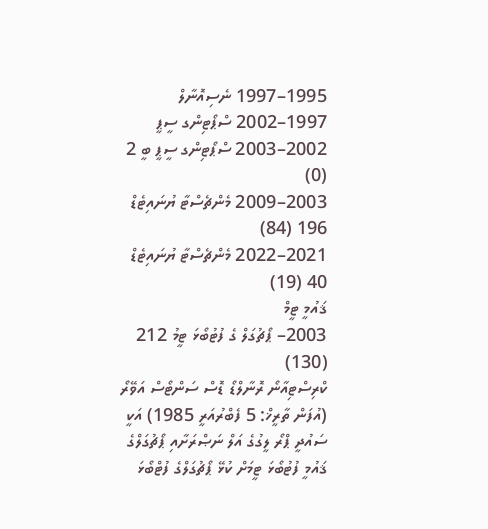1995–1997 ނެސިއޮނާލް
1997–2002 ސްޕޯޓިންގ ސީޕީ
2002–2003 ސްޕޯޓިންގ ސީޕީ ބީ 2 (0)
2003–2009 މެންޗެސްޓާ ޔުނައިޓެޑް 196 (84)
2021–2022 މެންޗެސްޓާ ޔުނައިޓެޑް 40 (19)
ޤައުމީ ޓީމް
2003– ޕޯޗުގަލް ގެ ފުޓުބޯޅަ ޓީމު 212 (130)
ކްރިސްޓިއާނޯ ރޮނާލްޑޯ ޑޮސް ސަންޓޯސް އަވޭރޯ (އުފަން ތާރީޚް: 5 ފެބްރުއަރީ 1985) އަކީ ސައުދީ ޕްރޯ ލީގުގެ އަލް ނަޞްރަށާއި ޕޯޗުގަލްގެ ޤައުމީ ފުޓުބޯޅަ ޓީމަށް ކުޅޭ ޕޯޗުގަލްގެ ފުޓްބޯޅަ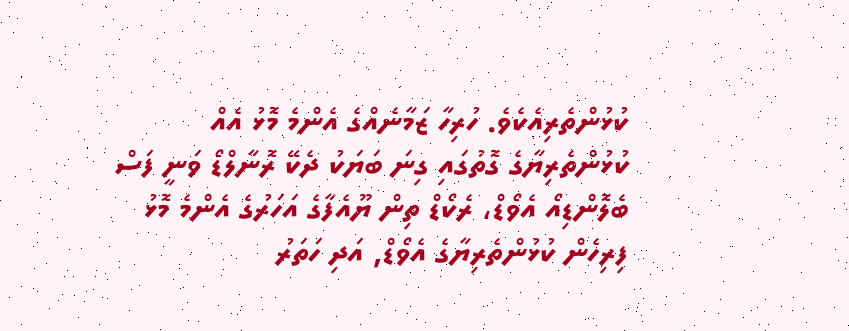ކުޅުންތެރިއެކެވެ. ހުރިހާ ޒަމާނެއްގެ އެންމެ މޮޅު އެއް ކުޅުންތެރިޔާގެ ގޮތުގައި ގިނަ ބަޔަކު ދެކޭ ރޮނާލްޑޯ ވަނީ ފަސް ބެލޮންޑިއޯ އެވޯޑް، ރެކޯޑް ތިން ޔޫއެފާގެ އަހަރުގެ އެންމެ މޮޅު ފިރިހެން ކުޅުންތެރިޔާގެ އެވޯޑް, އަދި ހަތަރު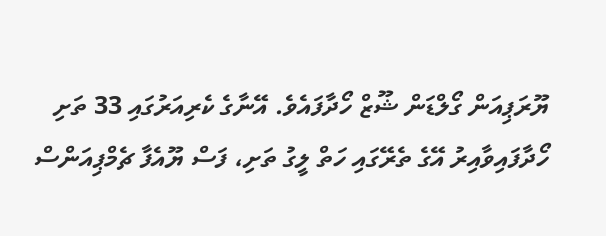ޔޫރަޕިއަން ގޯލްޑަން ޝޫޒް ހޯދާފައެވެ. އޭނާގެ ކެރިއަރުގައި 33 ތަށި ހޯދާފައިވާއިރު އޭގެ ތެރޭގައި ހަތް ލީގު ތަށި، ފަސް ޔޫއެފާ ޗެމްޕިއަންސް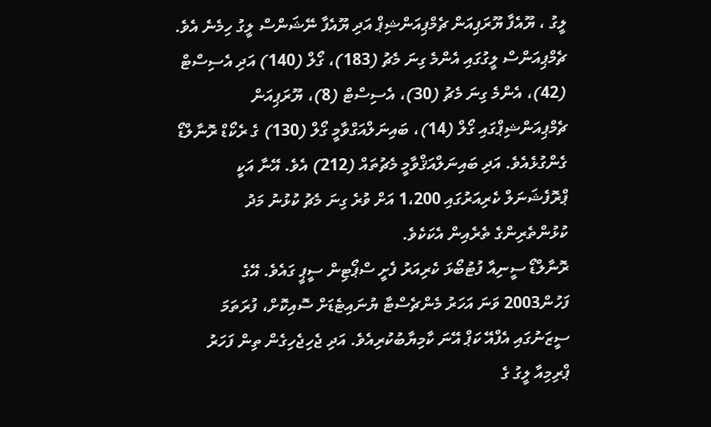ލީގު ، ޔޫއެފާ ޔޫރަޕިއަން ޗެމްޕިއަންޝިޕް އަދި ޔޫއެފާ ނޭޝަންސް ލީގު ހިމެނެ އެވެ. ޗެމްޕިއަންސް ލީގުގައި އެންމެ ގިނަ މެޗު (183)، ގޯލް (140) އަދި އެސިސްޓް (42)، އެންމެ ގިނަ މެޗު (30)، އެސިސްޓް (8)، ޔޫރަޕިއަން ޗެމްޕިއަންޝިޕްގައި ގޯލް (14)، ބައިނަލްއަގްވާމީ ގޯލް (130) ގެ ރެކޯޑް ރޮނާލްޑޯ ގެންގުޅެއެވެ. އަދި ބައިނަލްއަޤްވާމީ މެޗުތައް (212) އެވެ. އޭނާ އަކީ ޕްރޮފެޝަނަލް ކެރިއަރުގައި 1،200 އަށް ވުރެ ގިނަ މެޗު ކުޅުނު މަދު ކުޅުންތެރިންގެ ތެރެއިން އެކަކެވެ.
ރޮނާލްޑޯ ސީނިއާ ފުޓުބޯޅަ ކެރިއަރު ފެށީ ސްޕޯޓިން ސީޕީ ގައެވެ. އޭގެ ފަހުން2003 ވަނަ އަހަރު މެންޗެސްޓާ ޔުނައިޓެޑަށް ސޮއިކޮށް، ފުރަތަމަ ސީޒަނުގައި އެފްއޭ ކަޕް އޭނަ ކާމިޔާބުކުރިއެވެ. އަދި ޖެހިޖެހިގެން ތިން ފަހަރު ޕްރިމިއާ ލީގު ގެ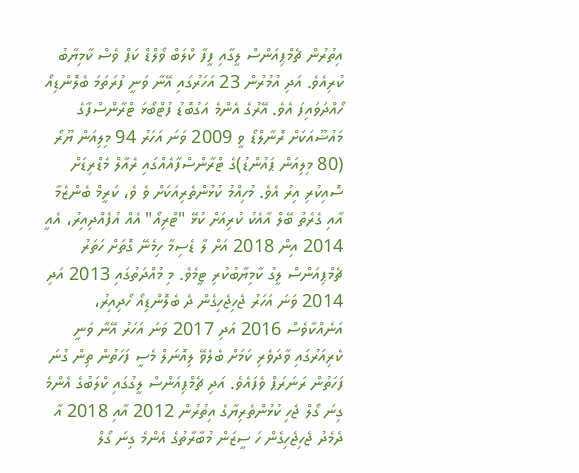އިތުރުން ޗެމްޕިއަންސް ލީގާއި ފީފާ ކްލަބް ވޯލްޑް ކަޕް ވެސް ކާމިޔާބު ކުރިއެވެ. އަދި އުމުރުން 23 އަހަރުގައި އޭނާ ވަނީ ފުރަތަމަ ބެލޮންޑިއޯ ހޯއްދަވައިފަ އެވެ. އޭރުގެ އެންމެ އަގުބޮޑު ފުޓްބޯޅަ ޓްރާންސްފާގެ މައުޟޫއަކަށް ރޮނާލްޑޯ ވީ 2009 ވަނަ އަހަރު 94 މިލިއަން ޔޫރޯ (80 މިލިއަން ޕައުންޑު)ގެ ޓްރާންސްފާއެއްގައި ރެއާލް މެޑްރިޑަށް ސޮއިކުރި އިރު އެވެ. މުހިއްމު ކުޅުންތެރިއަކަށް ވެ ވެ، ކަރީމް ބެންޒެމާ އާއި ގެރެތު ބޭލް އާއެކު ކުރިއަށް ކުޅޭ "ޓްރިއޯ" އެއް އުފެއްދިއިރު، އެއީ 2014 އިން 2018 އަށް ލާ ޑެސިމާ ހިމެނޭ ގޮތަށް ހަތަރު ޗެމްޕިއަންސް ލީގު ކާމިޔާބުކުރި ޓީމެވެ. މި މުއްދަތުގައި 2013 އަދި 2014 ވަނަ އަހަރު ޖެހިޖެހިގެން ދެ ބެލޮންޑިއޯ ހޯދިއިރު، އަނެއްކާވެސް 2016 އަދި 2017 ވަނަ އަހަރު އޭނާ ވަނީ ކެރިއަރުގައި ވާދަވެރި ކަމަށް ބެލެވޭ ލިއޮނަލް މެސީ ފަހަތުން ތިން ގުނަ ފަހަތުން ރަނަރަޕް ވެފައެވެ. އަދި ޗެމްޕިއަންސް ލީގުގައި ކްލަބުގެ އެންމެ ގިނަ ގޯލް ޖެހި ކުޅުންތެރިޔާގެ އިތުރުން 2012 އާއި 2018 އާ ދެމެދު ޖެހިޖެހިގެން ހަ ސީޒަން މުބާރާތުގެ އެންމެ ގިނަ ގޯލް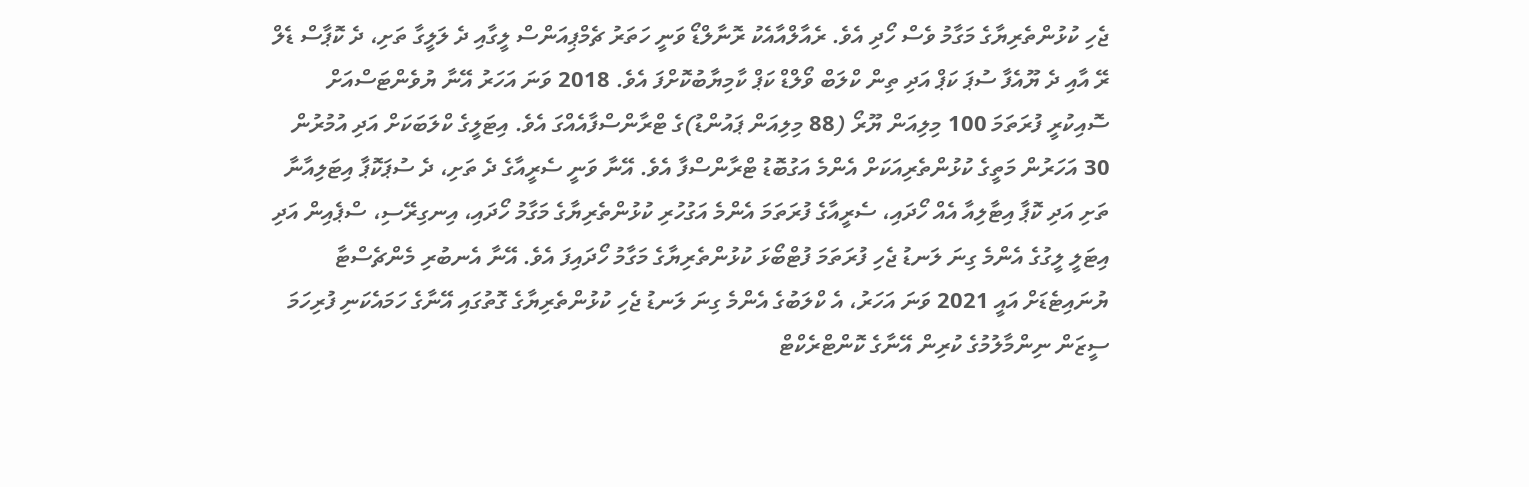ޖެހި ކުޅުންތެރިޔާގެ މަގާމު ވެސް ހޯދި އެވެ. ރެއާލްއާއެކު ރޮނާލްޑޯ ވަނީ ހަތަރު ޗެމްޕިއަންސް ލީގާއި ދެ ލަލީގާ ތަށި، ދެ ކޮޕާސް ޑެލް ރޭ އާއި ދެ ޔޫއެފާ ސުޕަ ކަޕް އަދި ތިން ކްލަބް ވޯލްޑް ކަޕް ކާމިޔާބުކޮށްފަ އެވެ. 2018 ވަނަ އަހަރު އޭނާ ޔުވެންޓަސްއަށް ސޮއިކުރީ ފުރަތަމަ 100 މިލިއަން ޔޫރޯ (88 މިލިއަން ޕައުންޑު)ގެ ޓްރާންސްފާއެއްގަ އެވެ. އިޓަލީގެ ކްލަބަކަށް އަދި އުމުރުން 30 އަހަރުން މަތީގެ ކުޅުންތެރިއަކަށް އެންމެ އަގުބޮޑު ޓްރާންސްފާ އެވެ. އޭނާ ވަނީ ސެރީއާގެ ދެ ތަށި، ދެ ސުޕަކޮޕާ އިޓަލިއާނާ ތަށި އަދި ކޮޕާ އިޓާލިއާ އެއް ހޯދައި، ސެރީއާގެ ފުރަތަމަ އެންމެ އަގުހުރި ކުޅުންތެރިޔާގެ މަގާމު ހޯދައި، އިނގިރޭސި، ސްޕެއިން އަދި އިޓަލީ ލީގުގެ އެންމެ ގިނަ ލަނޑު ޖެހި ފުރަތަމަ ފުޓްބޯޅަ ކުޅުންތެރިޔާގެ މަގާމު ހޯދައިފަ އެވެ. އޭނާ އެނބުރި މެންޗެސްޓާ ޔުނައިޓެޑަށް އައީ 2021 ވަނަ އަހަރު، އެ ކްލަބުގެ އެންމެ ގިނަ ލަނޑު ޖެހި ކުޅުންތެރިޔާގެ ގޮތުގައި އޭނާގެ ހަމައެކަނި ފުރިހަމަ ސީޒަން ނިންމާލުމުގެ ކުރިން އޭނާގެ ކޮންޓްރެކްޓް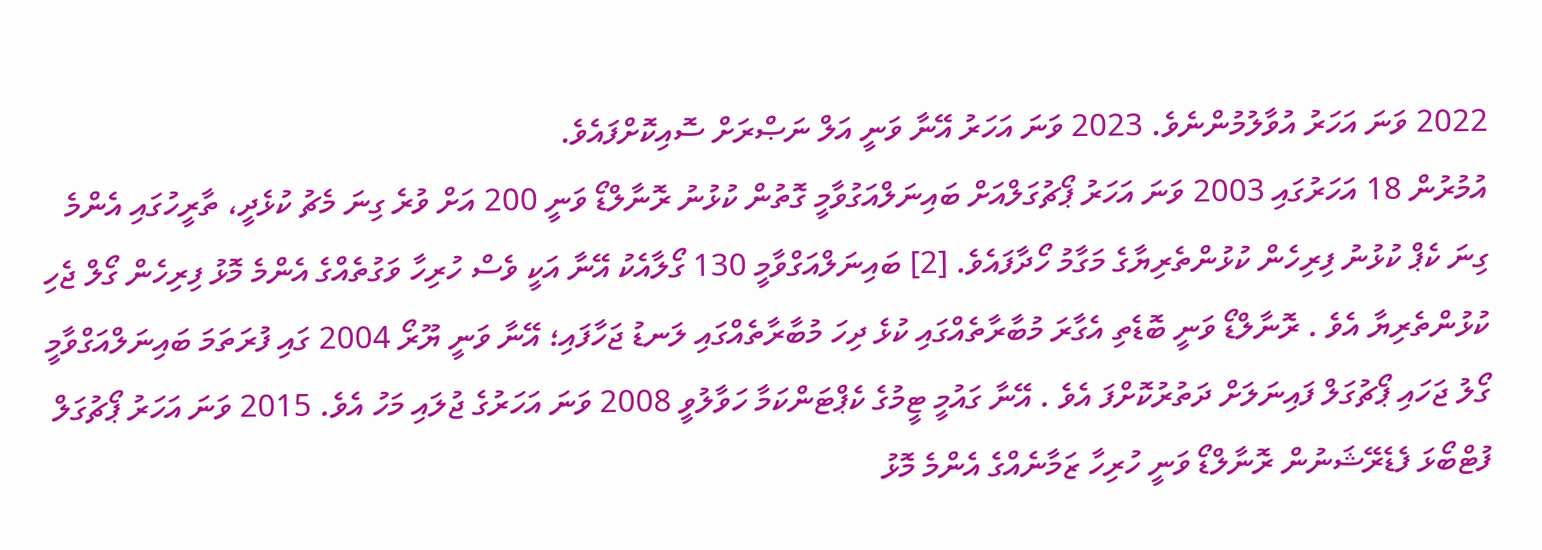2022 ވަނަ އަހަރު އުވާލުމުންނެވެ. 2023 ވަނަ އަހަރު އޭނާ ވަނީ އަލް ނަޞްރަށް ސޮއިކޮށްފައެވެ.
އުމުރުން 18 އަހަރުގައި 2003 ވަނަ އަހަރު ޕޯޗުގަލްއަށް ބައިނަލްއަގުވާމީ ގޮތުން ކުޅުނު ރޮނާލްޑޯ ވަނީ 200 އަށް ވުރެ ގިނަ މެޗު ކުޅެދީ، ތާރީހުގައި އެންމެ ގިނަ ކެޕް ކުޅުނު ފިރިހެން ކުޅުންތެރިޔާގެ މަގާމު ހޯދާފައެވެ. [2] ބައިނަލްއަގްވާމީ 130 ގޯލާއެކު އޭނާ އަކީ ވެސް ހުރިހާ ވަގުތެއްގެ އެންމެ މޮޅު ފިރިހެން ގޯލް ޖެހި ކުޅުންތެރިޔާ އެވެ . ރޮނާލްޑޯ ވަނީ ބޮޑެތި އެގާރަ މުބާރާތެއްގައި ކުޅެ ދިހަ މުބާރާތެއްގައި ލަނޑު ޖަހާފައި؛ އޭނާ ވަނީ ޔޫރޯ 2004 ގައި ފުރަތަމަ ބައިނަލްއަގްވާމީ ގޯލު ޖަހައި ޕޯޗުގަލް ފައިނަލަށް ދަތުރުކޮށްފަ އެވެ . އޭނާ ގައުމީ ޓީމުގެ ކެޕްޓަންކަމާ ހަވާލުވީ 2008 ވަނަ އަހަރުގެ ޖުލައި މަހު އެވެ. 2015 ވަނަ އަހަރު ޕޯޗުގަލް ފުޓްބޯޅަ ފެޑެރޭޝަނުން ރޮނާލްޑޯ ވަނީ ހުރިހާ ޒަމާނެއްގެ އެންމެ މޮޅު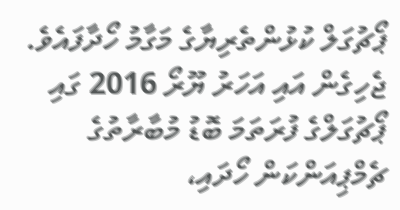ޕޯޗުގަލް ކުޅުންތެރިޔާގެ މަގާމު ހޯދާފައެވެ. ޖެހިގެން އައި އަހަރު ޔޫރޯ 2016 ގައި ޕޯޗުގަލްގެ ފުރަތަމަ ބޮޑު މުބާރާތުގެ ޗެމްޕިއަންކަން ހޯދައި،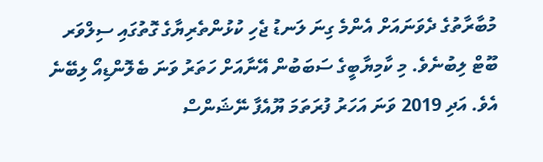މުބާރާތުގެ ދެވަނައަށް އެންމެ ގިނަ ލަނޑު ޖެހި ކުޅުންތެރިޔާގެ ގޮތުގައި ސިލްވަރ ބޫޓް ލިބުނެވެ. މި ކާމިޔާބީގެ ސަބަބުން އޭނާއަށް ހަތަރު ވަނަ ބެލޮންޑިއޯ ލިބޭނެ އެވެ. އަދި 2019 ވަނަ އަހަރު ފުރަތަމަ ޔޫއެފާ ނޭޝަންސް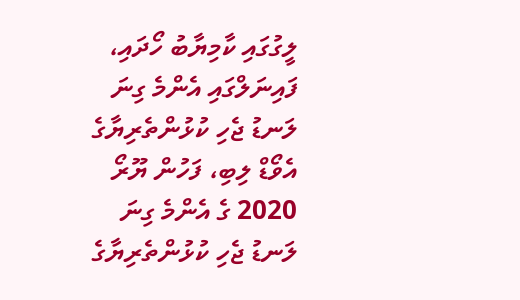ލީގުގައި ކާމިޔާބު ހޯދައި، ފައިނަލްގައި އެންމެ ގިނަ ލަނޑު ޖެހި ކުޅުންތެރިޔާގެ އެވޯޑް ލިބި، ފަހުން ޔޫރޯ 2020 ގެ އެންމެ ގިނަ ލަނޑު ޖެހި ކުޅުންތެރިޔާގެ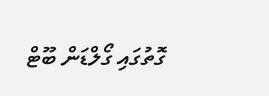ގޮތުގައި ގޯލްޑަން ބޫޓް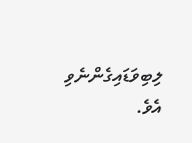ލިބިވަޑައިގެންނެވި އެވެ.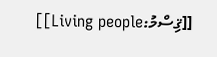[[ޤިސްމު:Living people]]